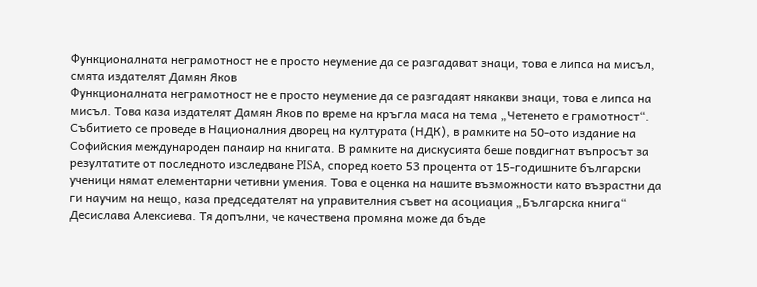Функционалната неграмотност не е просто неумение да се разгадават знаци, това е липса на мисъл, смята издателят Дамян Яков
Функционалната неграмотност не е просто неумение да се разгадаят някакви знаци, това е липса на мисъл. Това каза издателят Дамян Яков по време на кръгла маса на тема „Четенето е грамотност“. Събитието се проведе в Националния дворец на културата (НДК), в рамките на 50-ото издание на Софийския международен панаир на книгата. В рамките на дискусията беше повдигнат въпросът за резултатите от последното изследване PISА, според което 53 процента от 15-годишните български ученици нямат елементарни четивни умения. Това е оценка на нашите възможности като възрастни да ги научим на нещо, каза председателят на управителния съвет на асоциация „Българска книга“ Десислава Алексиева. Тя допълни, че качествена промяна може да бъде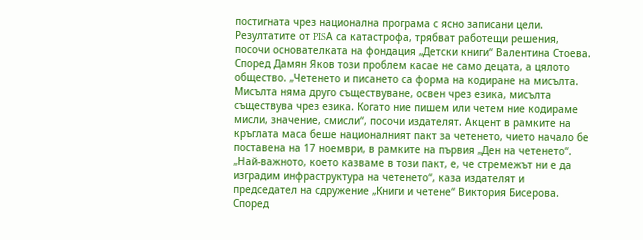постигната чрез национална програма с ясно записани цели. Резултатите от PISА са катастрофа, трябват работещи решения, посочи основателката на фондация „Детски книги“ Валентина Стоева. Според Дамян Яков този проблем касае не само децата, а цялото общество. „Четенето и писането са форма на кодиране на мисълта. Мисълта няма друго съществуване, освен чрез езика, мисълта съществува чрез езика. Когато ние пишем или четем ние кодираме мисли, значение, смисли“, посочи издателят. Акцент в рамките на кръглата маса беше националният пакт за четенето, чието начало бе поставена на 17 ноември, в рамките на първия „Ден на четенето“. „Най-важното, което казваме в този пакт, е, че стремежът ни е да изградим инфраструктура на четенето“, каза издателят и председател на сдружение „Книги и четене“ Виктория Бисерова. Според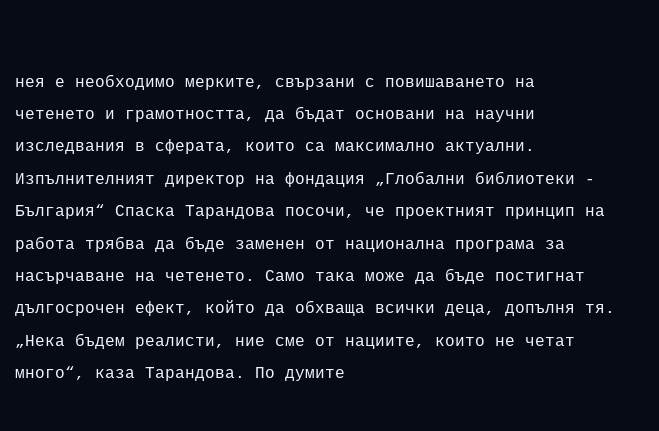нея е необходимо мерките, свързани с повишаването на четенето и грамотността, да бъдат основани на научни изследвания в сферата, които са максимално актуални. Изпълнителният директор на фондация „Глобални библиотеки - България“ Спаска Тарандова посочи, че проектният принцип на работа трябва да бъде заменен от национална програма за насърчаване на четенето. Само така може да бъде постигнат дългосрочен ефект, който да обхваща всички деца, допълня тя. „Нека бъдем реалисти, ние сме от нациите, които не четат много“, каза Тарандова. По думите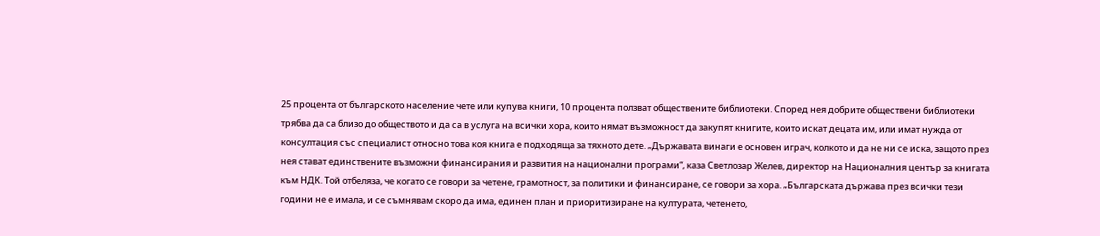25 процента от българското население чете или купува книги, 10 процента ползват обществените библиотеки. Според нея добрите обществени библиотеки трябва да са близо до обществото и да са в услуга на всички хора, които нямат възможност да закупят книгите, които искат децата им, или имат нужда от консултация със специалист относно това коя книга е подходяща за тяхното дете. „Държавата винаги е основен играч, колкото и да не ни се иска, защото през нея стават единствените възможни финансирания и развития на национални програми“, каза Светлозар Желев, директор на Националния център за книгата към НДК. Той отбеляза, че когато се говори за четене, грамотност, за политики и финансиране, се говори за хора. „Българската държава през всички тези години не е имала, и се съмнявам скоро да има, единен план и приоритизиране на културата, четенето,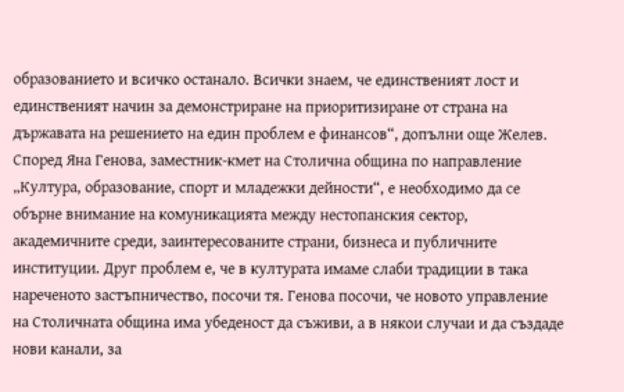образованието и всичко останало. Всички знаем, че единственият лост и единственият начин за демонстриране на приоритизиране от страна на държавата на решението на един проблем е финансов“, допълни още Желев. Според Яна Генова, заместник-кмет на Столична община по направление „Култура, образование, спорт и младежки дейности“, е необходимо да се обърне внимание на комуникацията между нестопанския сектор, академичните среди, заинтересованите страни, бизнеса и публичните институции. Друг проблем е, че в културата имаме слаби традиции в така нареченото застъпничество, посочи тя. Генова посочи, че новото управление на Столичната община има убеденост да съживи, а в някои случаи и да създаде нови канали, за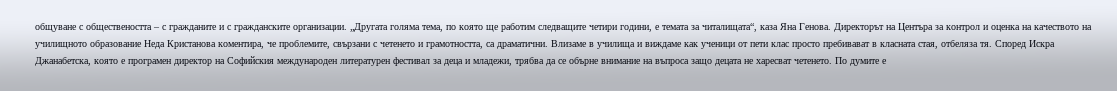общуване с обществеността – с гражданите и с гражданските организации. „Другата голяма тема, по която ще работим следващите четири години, е темата за читалищата“, каза Яна Генова. Директорът на Центъра за контрол и оценка на качеството на училищното образование Неда Кристанова коментира, че проблемите, свързани с четенето и грамотността, са драматични. Влизаме в училища и виждаме как ученици от пети клас просто пребивават в класната стая, отбеляза тя. Според Искра Джанабетска, която е програмен директор на Софийския международен литературен фестивал за деца и младежи, трябва да се обърне внимание на въпроса защо децата не харесват четенето. По думите е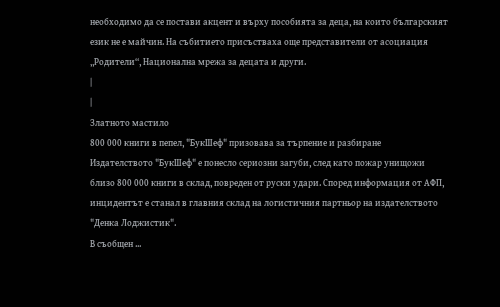необходимо да се постави акцент и върху пособията за деца, на които българският език не е майчин. На събитието присъстваха още представители от асоциация „Родители“, Национална мрежа за децата и други.
|
|
Златното мастило
800 000 книги в пепел, "БукШеф" призовава за търпение и разбиране
Издателството "БукШеф" е понесло сериозни загуби, след като пожар унищожи близо 800 000 книги в склад, повреден от руски удари. Според информация от АФП, инцидентът е станал в главния склад на логистичния партньор на издателството "Денка Лоджистик".
В съобщен ...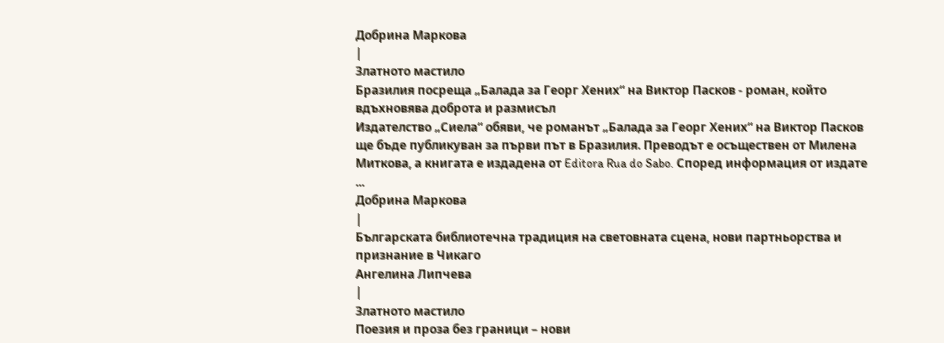Добрина Маркова
|
Златното мастило
Бразилия посреща „Балада за Георг Хених“ на Виктор Пасков - роман, който вдъхновява доброта и размисъл
Издателство „Сиела“ обяви, че романът „Балада за Георг Хених“ на Виктор Пасков ще бъде публикуван за първи път в Бразилия. Преводът е осъществен от Милена Миткова, а книгата е издадена от Editora Rua do Sabo. Според информация от издате ...
Добрина Маркова
|
Българската библиотечна традиция на световната сцена, нови партньорства и признание в Чикаго
Ангелина Липчева
|
Златното мастило
Поезия и проза без граници – нови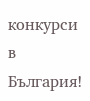конкурси в България!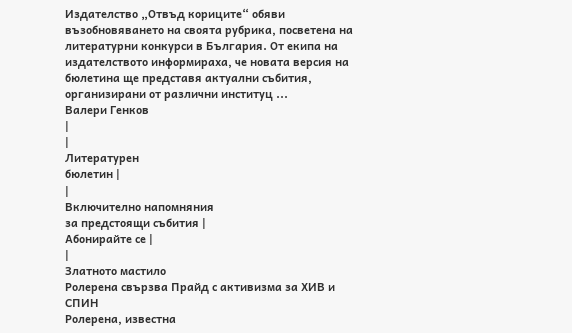Издателство „Отвъд кориците“ обяви възобновяването на своята рубрика, посветена на литературни конкурси в България. От екипа на издателството информираха, че новата версия на бюлетина ще представя актуални събития, организирани от различни институц ...
Валери Генков
|
|
Литературен
бюлетин |
|
Включително напомняния
за предстоящи събития |
Абонирайте се |
|
Златното мастило
Ролерена свързва Прайд с активизма за ХИВ и СПИН
Ролерена, известна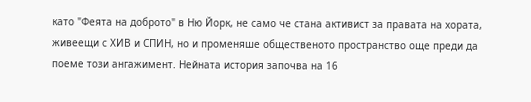като "Феята на доброто" в Ню Йорк, не само че стана активист за правата на хората, живеещи с ХИВ и СПИН, но и променяше общественото пространство още преди да поеме този ангажимент. Нейната история започва на 16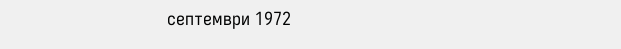септември 1972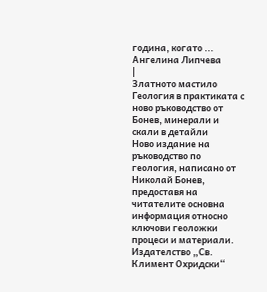година, когато ...
Ангелина Липчева
|
Златното мастило
Геология в практиката с ново ръководство от Бонев, минерали и скали в детайли
Ново издание на ръководство по геология, написано от Николай Бонев, предоставя на читателите основна информация относно ключови геоложки процеси и материали. Издателство „Св. Климент Охридски“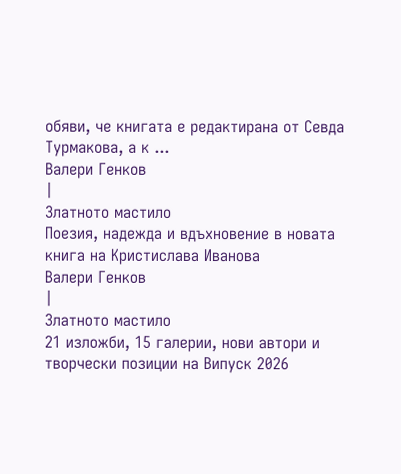обяви, че книгата е редактирана от Севда Турмакова, а к ...
Валери Генков
|
Златното мастило
Поезия, надежда и вдъхновение в новата книга на Кристислава Иванова
Валери Генков
|
Златното мастило
21 изложби, 15 галерии, нови автори и творчески позиции на Випуск 2026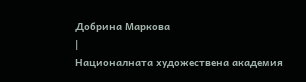Добрина Маркова
|
Националната художествена академия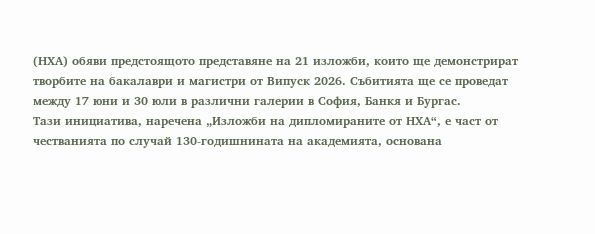(НХА) обяви предстоящото представяне на 21 изложби, които ще демонстрират творбите на бакалаври и магистри от Випуск 2026. Събитията ще се проведат между 17 юни и 30 юли в различни галерии в София, Банкя и Бургас.
Тази инициатива, наречена „Изложби на дипломираните от НХА“, е част от честванията по случай 130-годишнината на академията, основана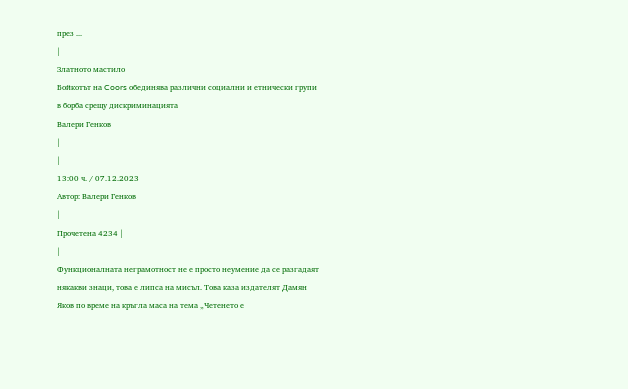през ...
|
Златното мастило
Бойкотът на Coors обединява различни социални и етнически групи в борба срещу дискриминацията
Валери Генков
|
|
13:00 ч. / 07.12.2023
Автор: Валери Генков
|
Прочетена 4234 |
|
Функционалната неграмотност не е просто неумение да се разгадаят някакви знаци, това е липса на мисъл. Това каза издателят Дамян Яков по време на кръгла маса на тема „Четенето е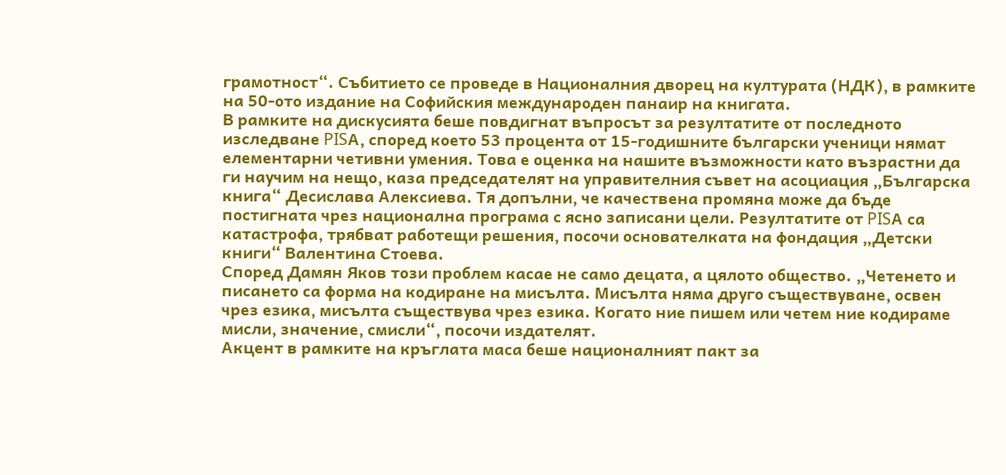грамотност“. Събитието се проведе в Националния дворец на културата (НДК), в рамките на 50-ото издание на Софийския международен панаир на книгата.
В рамките на дискусията беше повдигнат въпросът за резултатите от последното изследване PISА, според което 53 процента от 15-годишните български ученици нямат елементарни четивни умения. Това е оценка на нашите възможности като възрастни да ги научим на нещо, каза председателят на управителния съвет на асоциация „Българска книга“ Десислава Алексиева. Тя допълни, че качествена промяна може да бъде постигната чрез национална програма с ясно записани цели. Резултатите от PISА са катастрофа, трябват работещи решения, посочи основателката на фондация „Детски книги“ Валентина Стоева.
Според Дамян Яков този проблем касае не само децата, а цялото общество. „Четенето и писането са форма на кодиране на мисълта. Мисълта няма друго съществуване, освен чрез езика, мисълта съществува чрез езика. Когато ние пишем или четем ние кодираме мисли, значение, смисли“, посочи издателят.
Акцент в рамките на кръглата маса беше националният пакт за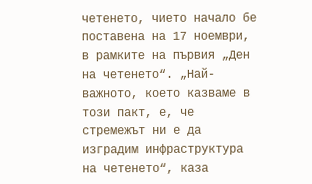четенето, чието начало бе поставена на 17 ноември, в рамките на първия „Ден на четенето“. „Най-важното, което казваме в този пакт, е, че стремежът ни е да изградим инфраструктура на четенето“, каза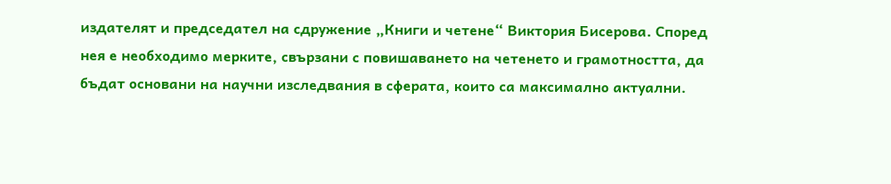издателят и председател на сдружение „Книги и четене“ Виктория Бисерова. Според нея е необходимо мерките, свързани с повишаването на четенето и грамотността, да бъдат основани на научни изследвания в сферата, които са максимално актуални.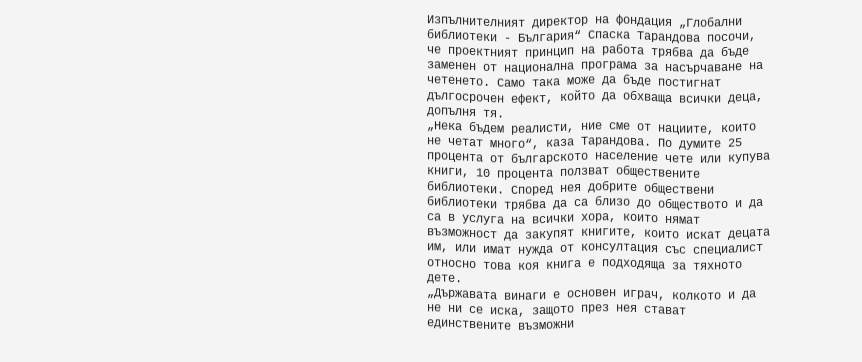Изпълнителният директор на фондация „Глобални библиотеки - България“ Спаска Тарандова посочи, че проектният принцип на работа трябва да бъде заменен от национална програма за насърчаване на четенето. Само така може да бъде постигнат дългосрочен ефект, който да обхваща всички деца, допълня тя.
„Нека бъдем реалисти, ние сме от нациите, които не четат много“, каза Тарандова. По думите 25 процента от българското население чете или купува книги, 10 процента ползват обществените библиотеки. Според нея добрите обществени библиотеки трябва да са близо до обществото и да са в услуга на всички хора, които нямат възможност да закупят книгите, които искат децата им, или имат нужда от консултация със специалист относно това коя книга е подходяща за тяхното дете.
„Държавата винаги е основен играч, колкото и да не ни се иска, защото през нея стават единствените възможни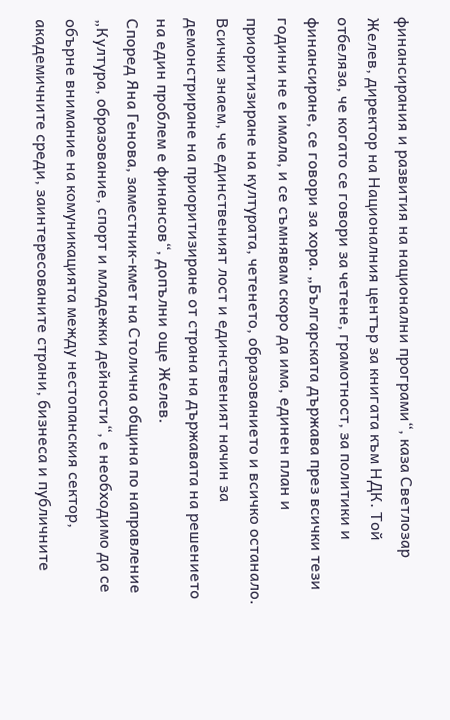финансирания и развития на национални програми“, каза Светлозар Желев, директор на Националния център за книгата към НДК. Той отбеляза, че когато се говори за четене, грамотност, за политики и финансиране, се говори за хора. „Българската държава през всички тези години не е имала, и се съмнявам скоро да има, единен план и приоритизиране на културата, четенето, образованието и всичко останало. Всички знаем, че единственият лост и единственият начин за демонстриране на приоритизиране от страна на държавата на решението на един проблем е финансов“, допълни още Желев.
Според Яна Генова, заместник-кмет на Столична община по направление „Култура, образование, спорт и младежки дейности“, е необходимо да се обърне внимание на комуникацията между нестопанския сектор, академичните среди, заинтересованите страни, бизнеса и публичните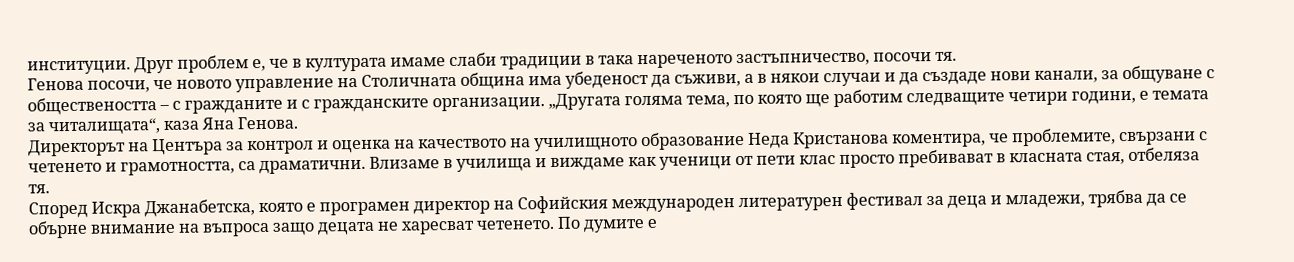институции. Друг проблем е, че в културата имаме слаби традиции в така нареченото застъпничество, посочи тя.
Генова посочи, че новото управление на Столичната община има убеденост да съживи, а в някои случаи и да създаде нови канали, за общуване с обществеността – с гражданите и с гражданските организации. „Другата голяма тема, по която ще работим следващите четири години, е темата за читалищата“, каза Яна Генова.
Директорът на Центъра за контрол и оценка на качеството на училищното образование Неда Кристанова коментира, че проблемите, свързани с четенето и грамотността, са драматични. Влизаме в училища и виждаме как ученици от пети клас просто пребивават в класната стая, отбеляза тя.
Според Искра Джанабетска, която е програмен директор на Софийския международен литературен фестивал за деца и младежи, трябва да се обърне внимание на въпроса защо децата не харесват четенето. По думите е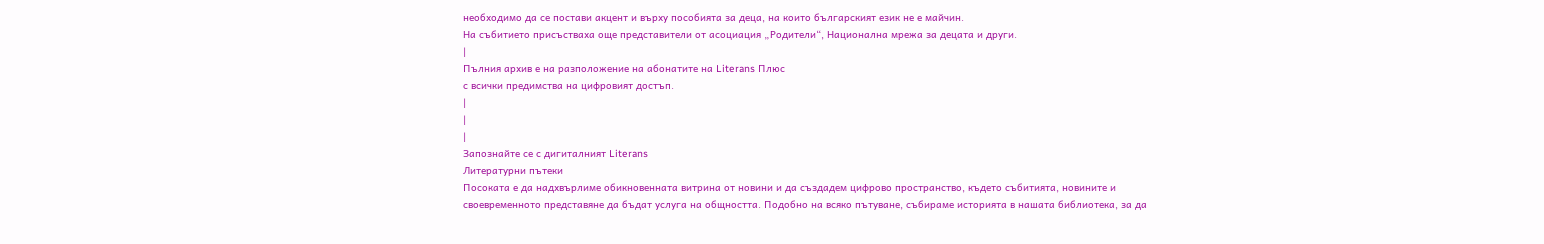необходимо да се постави акцент и върху пособията за деца, на които българският език не е майчин.
На събитието присъстваха още представители от асоциация „Родители“, Национална мрежа за децата и други.
|
Пълния архив е на разположение на абонатите на Literans Плюс
с всички предимства на цифровият достъп.
|
|
|
Запознайте се с дигиталният Literans
Литературни пътеки
Посоката е да надхвърлиме обикновенната витрина от новини и да създадем цифрово пространство, където събитията, новините и своевременното представяне да бъдат услуга на общността. Подобно на всяко пътуване, събираме историята в нашата библиотека, за да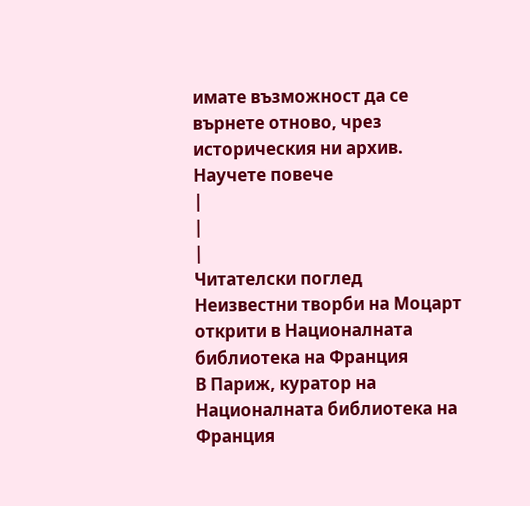имате възможност да се върнете отново, чрез историческия ни архив.
Научете повече
|
|
|
Читателски поглед
Неизвестни творби на Моцарт открити в Националната библиотека на Франция
В Париж, куратор на Националната библиотека на Франция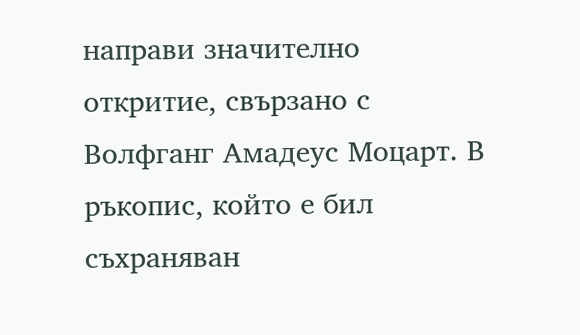направи значително откритие, свързано с Волфганг Амадеус Моцарт. В ръкопис, който е бил съхраняван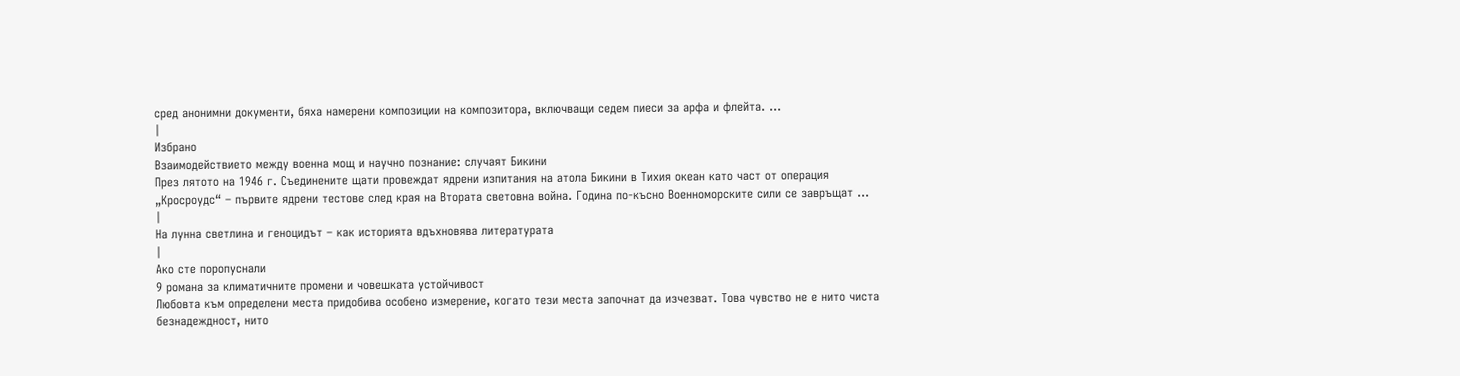сред анонимни документи, бяха намерени композиции на композитора, включващи седем пиеси за арфа и флейта. ...
|
Избрано
Взаимодействието между военна мощ и научно познание: случаят Бикини
През лятото на 1946 г. Съединените щати провеждат ядрени изпитания на атола Бикини в Тихия океан като част от операция „Кросроудс“ – първите ядрени тестове след края на Втората световна война. Година по-късно Военноморските сили се завръщат ...
|
На лунна светлина и геноцидът – как историята вдъхновява литературата
|
Ако сте поропуснали
9 романа за климатичните промени и човешката устойчивост
Любовта към определени места придобива особено измерение, когато тези места започнат да изчезват. Това чувство не е нито чиста безнадеждност, нито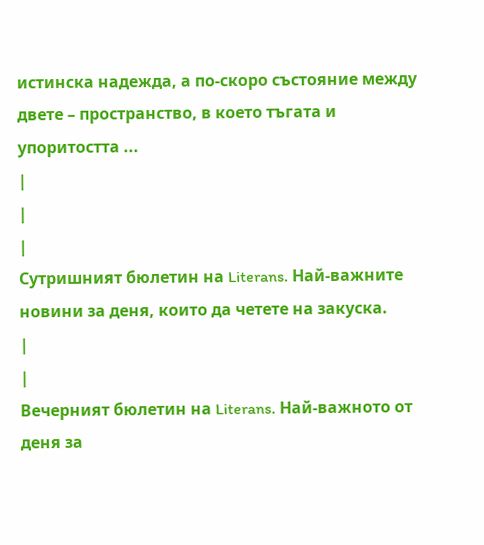истинска надежда, а по-скоро състояние между двете – пространство, в което тъгата и упоритостта ...
|
|
|
Сутришният бюлетин на Literans. Най-важните новини за деня, които да четете на закуска.
|
|
Вечерният бюлетин на Literans. Най-важното от деня за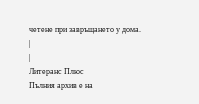четене при завръщането у дома.
|
|
Литеранс Плюс
Пълния архив е на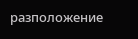разположение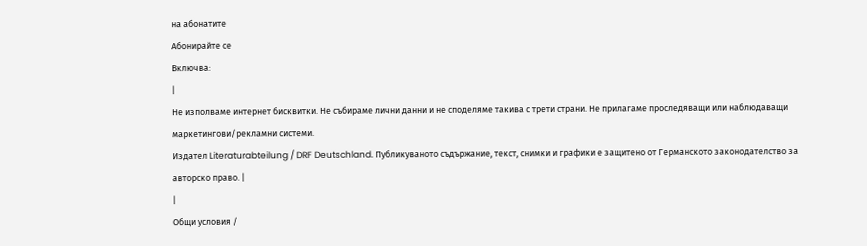на абонатите
Абонирайте се
Включва:
|
Не изполваме интернет бисквитки. Не събираме лични данни и не споделяме такива с трети страни. Не прилагаме проследяващи или наблюдаващи маркетингови/рекламни системи.
Издател Literaturabteilung / DRF Deutschland. Публикуваното съдържание, текст, снимки и графики е защитено от Германското законодателство за авторско право. |
|
Общи условия /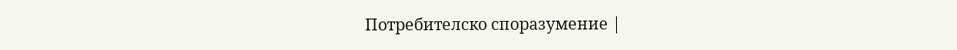Потребителско споразумение |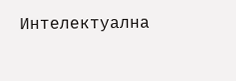Интелектуална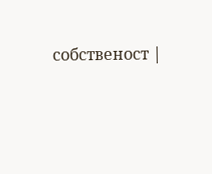собственост |